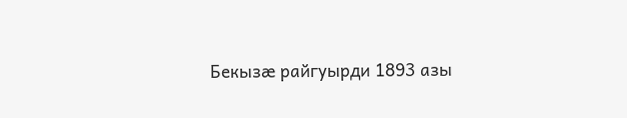Бекызæ райгуырди 1893 азы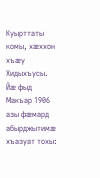Куырттаты комы, хæххон хъæу Хидыхъусы. Йæ фыд Макъар 1906 азы фæмард абырджытимæ хъазуат тохы: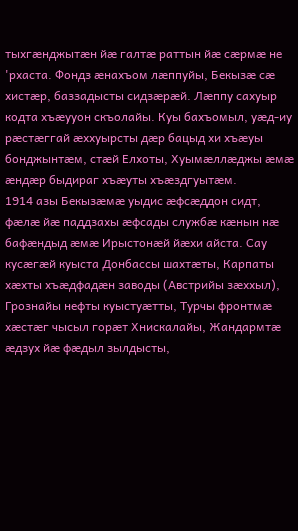тыхгæнджытæн йæ галтæ раттын йæ сæрмæ не 'рхаста. Фондз æнахъом лæппуйы, Бекызæ сæ хистæр, баззадысты сидзæрæй. Лæппу сахуыр кодта хъæууон скъолайы. Куы бахъомыл, уæд-иу рæстæггай æххуырсты дæр бацыд хи хъæуы бонджынтæм, стæй Елхоты, Хуымæллæджы æмæ æндæр быдираг хъæуты хъæздгуытæм.
1914 азы Бекызæмæ уыдис æфсæддон сидт, фæлæ йæ паддзахы æфсады службæ кæнын нæ бафæндыд æмæ Ирыстонæй йæхи айста. Сау кусæгæй куыста Донбассы шахтæты, Карпаты хæхты хъæдфадæн заводы (Австрийы зæххыл), Грознайы нефты куыстуæтты, Турчы фронтмæ хæстæг чысыл горæт Хнискалайы, Жандармтæ æдзух йæ фæдыл зылдысты,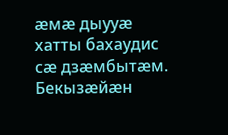æмæ дыууæ хатты бахаудис сæ дзæмбытæм.
Бекызæйæн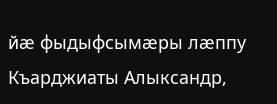йæ фыдыфсымæры лæппу Къарджиаты Алыксандр,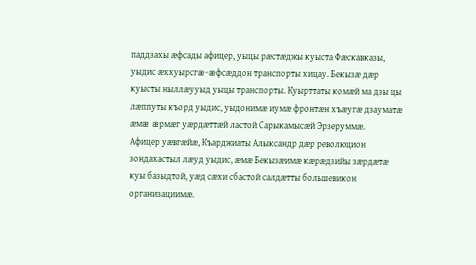паддзахы æфсады афицер, уыцы рæстæджы куыста Фæскавказы, уыдис æххуырсгæ-æфсæддон транспорты хицау. Бекызæ дæр куысты ныллæууыд уыцы транспорты. Куырттаты комæй ма дзы цы лæппуты къорд уыдис, уыдонимæ иумæ фронтæн хъæугæ дзауматæ æмæ æрмæг уæрдæттæй ластой Сарыкамысæй Эрзеруммæ.
Афицер уæвгæйæ, Къарджиаты Алыксандр дæр революцион зондахастыл лæуд уыдис, æмæ Бекызæимæ кæрæдзийы зæрдæтæ куы базыдтой, уæд сæхи сбастой салдæтты большевикон организациимæ.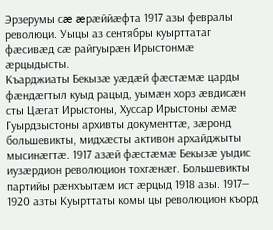Эрзерумы сæ æрæййæфта 1917 азы февралы революци. Уыцы аз сентябры куырттатаг фæсивæд сæ райгуырæн Ирыстонмæ æрцыдысты.
Къарджиаты Бекызæ уæдæй фæстæмæ царды фæндæгтыл куыд рацыд, уымæн хорз æвдисæн сты Цæгат Ирыстоны, Хуссар Ирыстоны æмæ Гуырдзыстоны архивты документтæ, зæронд большевикты, мидхæсты активон архайджыты мысинæгтæ. 1917 азæй фæстæмæ Бекызæ уыдис иузæрдион революцион тохгæнæг. Большевикты партийы рæнхъытæм ист æрцыд 1918 азы. 1917— 1920 азты Куырттаты комы цы революцион къорд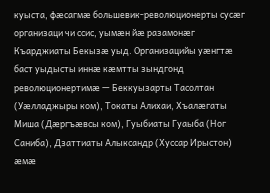куыста, фæсагмæ большевик-революционерты сусæг организаци чи ссис, уымæн йæ разамонæг Къарджиаты Бекызæ уыд. Организацийы уæнгтæ баст уыдысты иннæ кæмтты зындгонд революционертимæ — Беккуызарты Тасолтан (Уæлладжыры ком), Токаты Алихаи, Хъалæгаты Миша (Дæргъæвсы ком), Гуыбиаты Гуаыба (Ног Саниба), Дзаттиаты Алыксандр (Хуссар Ирыстон) æмæ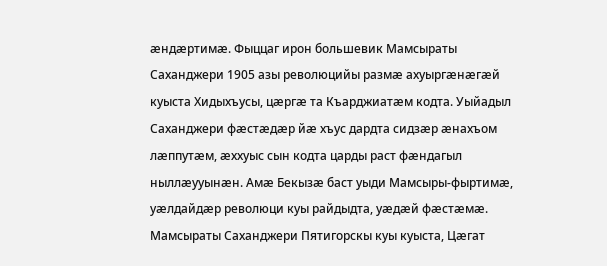æндæртимæ. Фыццаг ирон большевик Мамсыраты Саханджери 1905 азы революцийы размæ ахуыргæнæгæй куыста Хидыхъусы, цæргæ та Къарджиатæм кодта. Уыйадыл Саханджери фæстæдæр йæ хъус дардта сидзæр æнахъом лæппутæм, æххуыс сын кодта царды раст фæндагыл ныллæууынæн. Амæ Бекызæ баст уыди Мамсыры-фыртимæ, уæлдайдæр революци куы райдыдта, уæдæй фæстæмæ. Мамсыраты Саханджери Пятигорскы куы куыста, Цæгат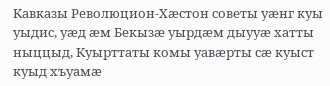Кавказы Революцион-Хæстон советы уæнг куы уыдис, уæд æм Бекызæ уырдæм дыууæ хатты ныццыд, Куырттаты комы уавæрты сæ куыст куыд хъуамæ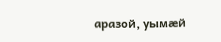аразой, уымæй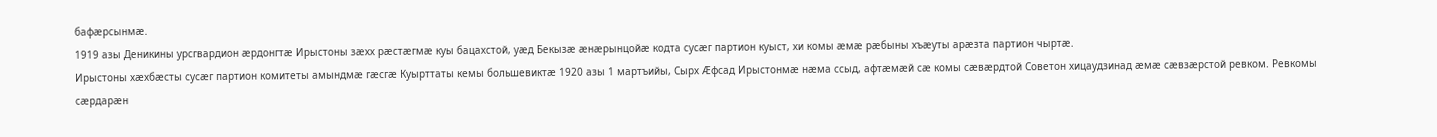бафæрсынмæ.
1919 азы Деникины урсгвардион æрдонгтæ Ирыстоны зæхх рæстæгмæ куы бацахстой, уæд Бекызæ æнæрынцойæ кодта сусæг партион куыст, хи комы æмæ рæбыны хъæуты арæзта партион чыртæ.
Ирыстоны хæхбæсты сусæг партион комитеты амындмæ гæсгæ Куырттаты кемы большевиктæ 1920 азы 1 мартъийы, Сырх Æфсад Ирыстонмæ нæма ссыд, афтæмæй сæ комы сæвæрдтой Советон хицаудзинад æмæ сæвзæрстой ревком. Ревкомы сæрдарæн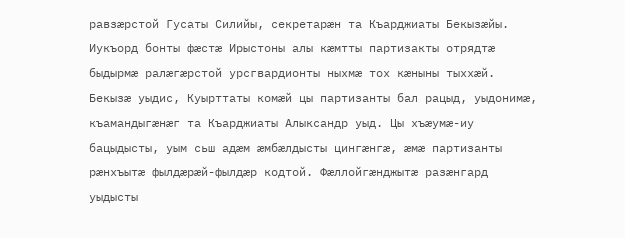равзæрстой Гусаты Силийы, секретарæн та Къарджиаты Бекызæйы.
Иукъорд бонты фæстæ Ирыстоны алы кæмтты партизакты отрядтæ быдырмæ ралæгæрстой урсгвардионты ныхмæ тох кæныны тыххæй. Бекызæ уыдис, Куырттаты комæй цы партизанты бал рацыд, уыдонимæ, къамандыгæнæг та Къарджиаты Алыксандр уыд. Цы хъæумæ-иу бацыдысты, уым сьш адæм æмбæлдысты цингæнгæ, æмæ партизанты рæнхъытæ фылдæрæй-фылдæр кодтой. Фæллойгæнджытæ разæнгард уыдысты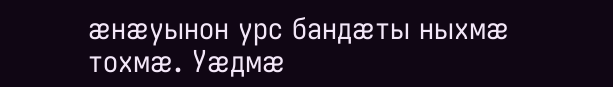æнæуынон урс бандæты ныхмæ тохмæ. Уæдмæ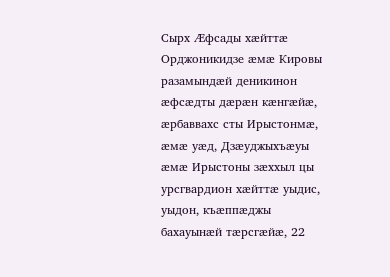Сырх Æфсады хæйттæ Орджоникидзе æмæ Кировы разамындæй деникинон æфсæдты дæрæн кæнгæйæ, æрбаввахс сты Ирыстонмæ, æмæ уæд, Дзæуджыхъæуы æмæ Ирыстоны зæххыл цы урсгвардион хæйттæ уыдис, уыдон, къæппæджы бахауынæй тæрсгæйæ, 22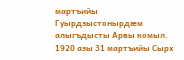мартъийы Гуырдзыстонырдæм алыгъдысты Арвы комыл. 1920 азы 31 мартъийы Сырх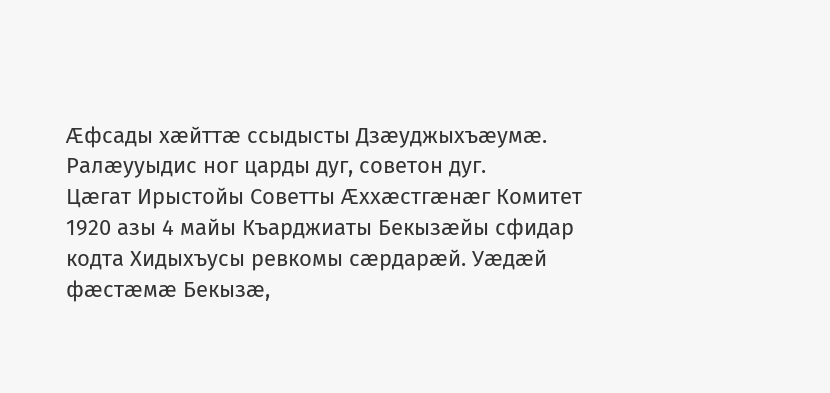Æфсады хæйттæ ссыдысты Дзæуджыхъæумæ. Ралæууыдис ног царды дуг, советон дуг.
Цæгат Ирыстойы Советты Æххæстгæнæг Комитет 1920 азы 4 майы Къарджиаты Бекызæйы сфидар кодта Хидыхъусы ревкомы сæрдарæй. Уæдæй фæстæмæ Бекызæ,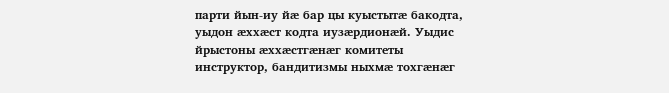парти йын-иу йæ бар цы куыстытæ бакодта, уыдон æххæст кодта иузæрдионæй. Уыдис йрыстоны æххæстгæнæг комитеты инструктор, бандитизмы ныхмæ тохгæнæг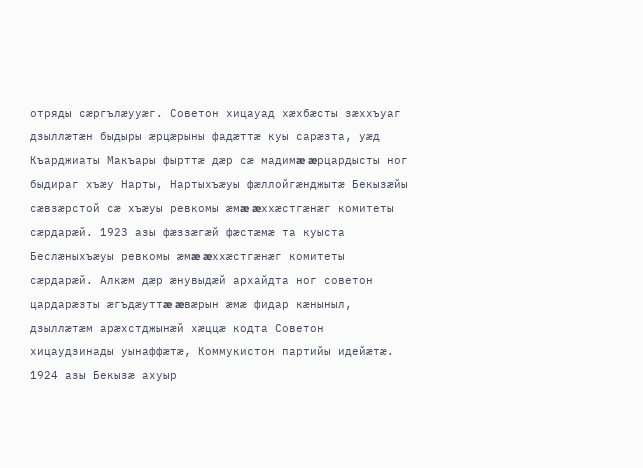отряды сæргълæууæг. Советон хицауад хæхбæсты зæххъуаг дзыллæтæн быдыры æрцæрыны фадæттæ куы сарæзта, уæд Къарджиаты Макъары фырттæ дæр сæ мадимæ æрцардысты ног быдираг хъæу Нарты, Нартыхъæуы фæллойгæнджытæ Бекызæйы сæвзæрстой сæ хъæуы ревкомы æмæ æххæстгæнæг комитеты сæрдарæй. 1923 азы фæззæгæй фæстæмæ та куыста Беслæныхъæуы ревкомы æмæ æххæстгæнæг комитеты сæрдарæй. Алкæм дæр æнувыдæй архайдта ног советон цардарæзты æгъдæуттæ æвæрын æмæ фидар кæныныл, дзыллæтæм арæхстджынæй хæццæ кодта Советон хицаудзинады уынаффæтæ, Коммукистон партийы идейæтæ.
1924 азы Бекызæ ахуыр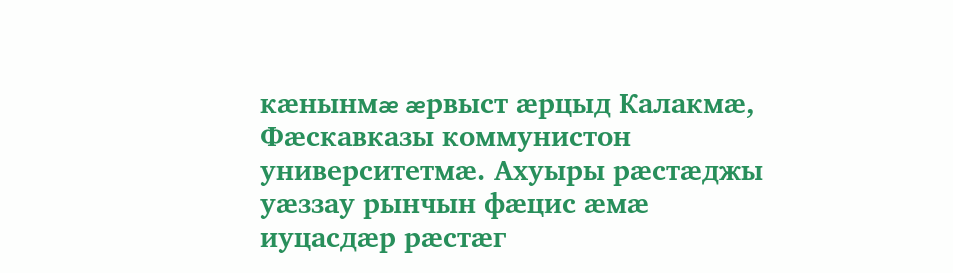кæнынмæ æрвыст æрцыд Калакмæ, Фæскавказы коммунистон университетмæ. Ахуыры рæстæджы уæззау рынчын фæцис æмæ иуцасдæр рæстæг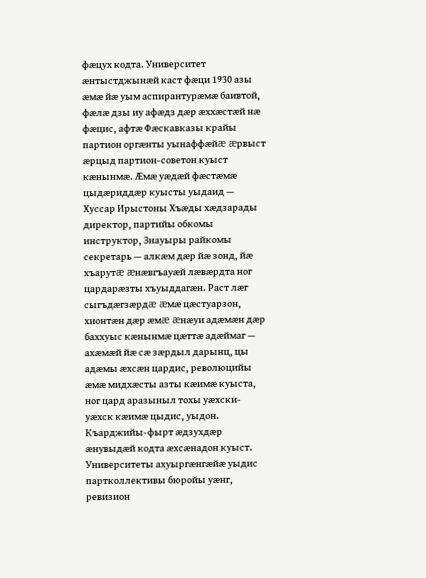фæцух кодта. Университет æнтыстджынæй каст фæци 1930 азы æмæ йæ уым аспирантурæмæ баивтой, фæлæ дзы иу афæдз дæр æххæстæй нæ фæцис, афтæ Фæскавказы крайы партион оргæнты уынаффæйæ æрвыст æрцыд партион-советон куыст кæнынмæ. Æмæ уæдæй фæстæмæ цыдæриддæр куысты уыдаид — Хуссар Ирыстоны Хъæды хæдзарады директор, партийы обкомы инструктор, Знауыры райкомы секретарь — алкæм дæр йæ зонд, йæ хъарутæ æнæвгъауæй лæвæрдта ног цардарæзты хъуыддагæн. Раст лæг сыгъдæгзæрдæ æмæ цæстуарзон, хионтæн дæр æмæ æнæуи адæмæн дæр баххуыс кæнынмæ цæттæ адæймаг — ахæмæй йæ сæ зæрдыл дарынц, цы адæмы æхсæн цардис, революцийы æмæ мидхæсты азты кæимæ куыста, ног цард аразыныл тохы уæхски-уæхск кæимæ цыдис, уыдон.
Къарджийы-фырт æдзухдæр æнувыдæй кодта æхсæнадон куыст. Университеты ахуыргæнгæйæ уыдис партколлективы бюройы уæнг, ревизион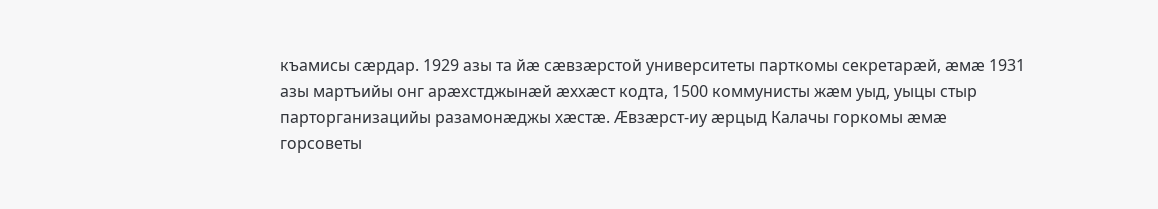къамисы сæрдар. 1929 азы та йæ сæвзæрстой университеты парткомы секретарæй, æмæ 1931 азы мартъийы онг арæхстджынæй æххæст кодта, 1500 коммунисты жæм уыд, уыцы стыр парторганизацийы разамонæджы хæстæ. Æвзæрст-иу æрцыд Калачы горкомы æмæ горсоветы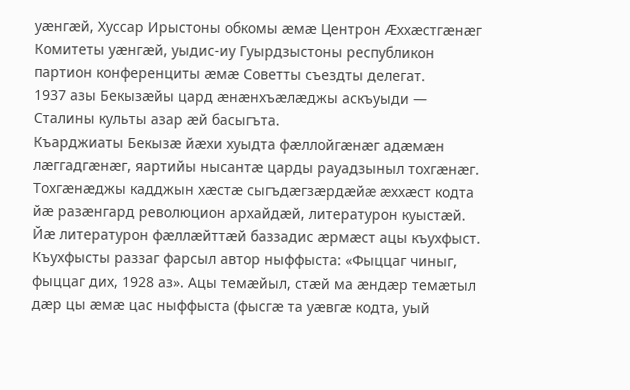уæнгæй, Хуссар Ирыстоны обкомы æмæ Центрон Æххæстгæнæг Комитеты уæнгæй, уыдис-иу Гуырдзыстоны республикон партион конференциты æмæ Советты съездты делегат.
1937 азы Бекызæйы цард æнæнхъæлæджы аскъуыди — Сталины культы азар æй басыгъта.
Къарджиаты Бекызæ йæхи хуыдта фæллойгæнæг адæмæн лæггадгæнæг, яартийы нысантæ царды рауадзыныл тохгæнæг. Тохгæнæджы кадджын хæстæ сыгъдæгзæрдæйæ æххæст кодта йæ разæнгард революцион архайдæй, литературон куыстæй.
Йæ литературон фæллæйттæй баззадис æрмæст ацы къухфыст. Къухфысты раззаг фарсыл автор ныффыста: «Фыццаг чиныг, фыццаг дих, 1928 аз». Ацы темæйыл, стæй ма æндæр темæтыл дæр цы æмæ цас ныффыста (фысгæ та уæвгæ кодта, уый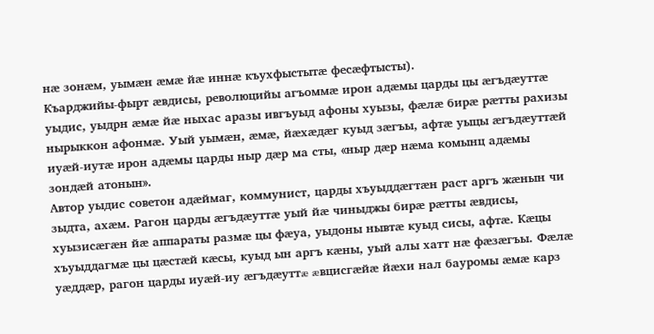нæ зонæм, уымæн æмæ йæ иннæ къухфыстытæ фесæфтысты).
Къарджийы-фырт æвдисы, революцийы агъоммæ ирон адæмы царды цы æгъдæуттæ уыдис, уыдрн æмæ йæ ныхас аразы ивгъуыд афоны хуызы, фæлæ бирæ рæтты рахизы нырыккон афонмæ. Уый уымæн, æмæ, йæхæдæг куыд зæгъы, афтæ уыцы æгъдæуттæй иуæй-иутæ ирон адæмы царды ныр дæр ма сты, «ныр дæр нæма комынц адæмы зондæй атонын».
Автор уыдис советон адæймаг, коммунист, царды хъуыддæгтæн раст аргъ жæнын чи зыдта, ахæм. Рагон царды æгъдæуттæ уый йæ чиныджы бирæ рæтты æвдисы, хуызисæгæн йæ аппараты размæ цы фæуа, уыдоны нывтæ куыд сисы, афтæ. Кæцы хъуыддагмæ цы цæстæй кæсы, куыд ын аргъ кæны, уый алы хатт нæ фæзæгъы. Фæлæ уæддæр, рагон царды иуæй-иу æгъдæуттæ æвцисгæйæ йæхи нал бауромы æмæ карз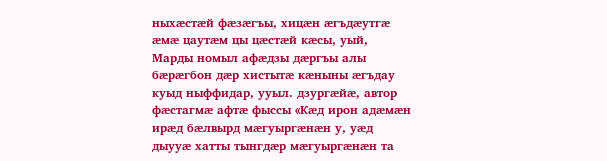ныхæстæй фæзæгъы, хицæн æгъдæутгæ æмæ цаутæм цы цæстæй кæсы, уый, Марды номыл афæдзы дæргъы алы бæрæгбон дæр хистытæ кæныны æгъдау куыд ныффидар, ууыл. дзургæйæ, автор фæстагмæ афтæ фыссы «Кæд ирон адæмæн ирæд бæлвырд мæгуыргæнæн у, уæд дыууæ хатты тынгдæр мæгуыргæнæн та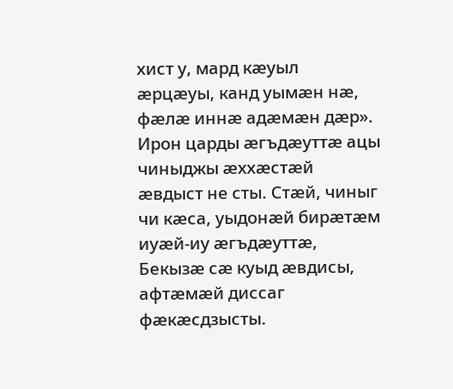хист у, мард кæуыл æрцæуы, канд уымæн нæ, фæлæ иннæ адæмæн дæр».
Ирон царды æгъдæуттæ ацы чиныджы æххæстæй æвдыст не сты. Стæй, чиныг чи кæса, уыдонæй бирæтæм иуæй-иу æгъдæуттæ, Бекызæ сæ куыд æвдисы, афтæмæй диссаг фæкæсдзысты.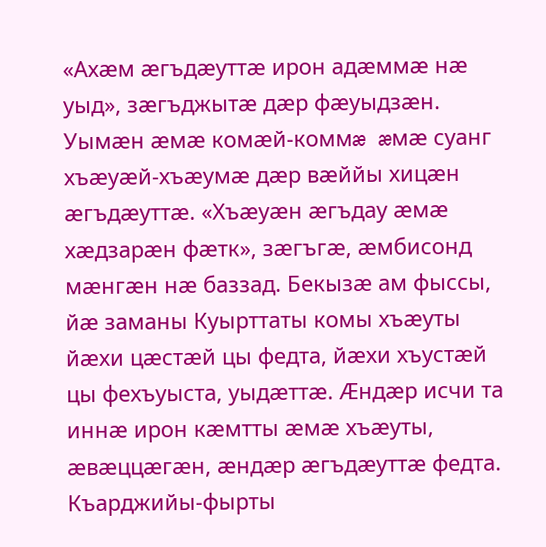«Ахæм æгъдæуттæ ирон адæммæ нæ уыд», зæгъджытæ дæр фæуыдзæн. Уымæн æмæ комæй-коммæ æмæ суанг хъæуæй-хъæумæ дæр вæййы хицæн æгъдæуттæ. «Хъæуæн æгъдау æмæ хæдзарæн фæтк», зæгъгæ, æмбисонд мæнгæн нæ баззад. Бекызæ ам фыссы, йæ заманы Куырттаты комы хъæуты йæхи цæстæй цы федта, йæхи хъустæй цы фехъуыста, уыдæттæ. Æндæр исчи та иннæ ирон кæмтты æмæ хъæуты, æвæццæгæн, æндæр æгъдæуттæ федта.
Къарджийы-фырты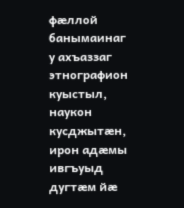фæллой банымаинаг у ахъаззаг этнографион куыстыл, наукон кусджытæн, ирон адæмы ивгъуыд дугтæм йæ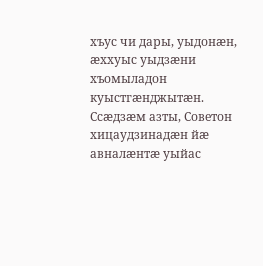хъус чи дары, уыдонæн, æххуыс уыдзæни хъомыладон куыстгæнджытæн.
Ссæдзæм азты, Советон хицаудзинадæн йæ авналæнтæ уыйас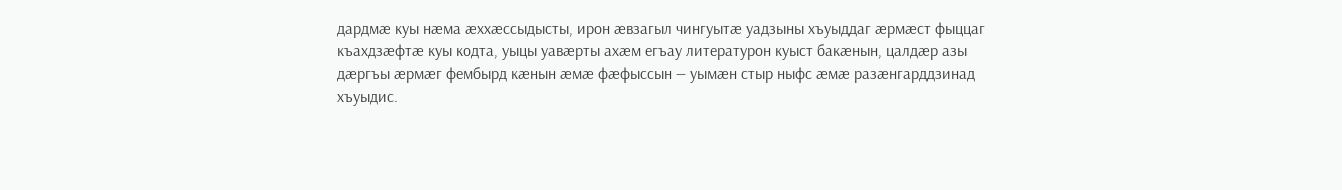дардмæ куы нæма æххæссыдысты, ирон æвзагыл чингуытæ уадзыны хъуыддаг æрмæст фыццаг къахдзæфтæ куы кодта, уыцы уавæрты ахæм егъау литературон куыст бакæнын, цалдæр азы дæргъы æрмæг фембырд кæнын æмæ фæфыссын — уымæн стыр ныфс æмæ разæнгарддзинад хъуыдис.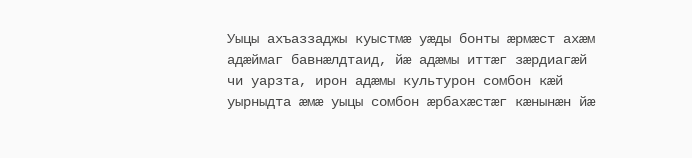Уыцы ахъаззаджы куыстмæ уæды бонты æрмæст ахæм адæймаг бавнæлдтаид, йæ адæмы иттæг зæрдиагæй чи уарзта, ирон адæмы культурон сомбон кæй уырныдта æмæ уыцы сомбон æрбахæстæг кæнынæн йæ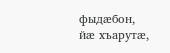фыдæбон, йæ хъарутæ,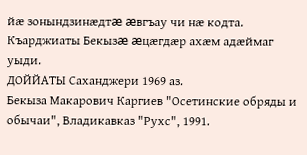йæ зонындзинæдтæ æвгъау чи нæ кодта.
Къарджиаты Бекызæ æцæгдæр ахæм адæймаг уыди.
ДОЙЙАТЫ Саханджери 1969 аз.
Бекыза Макарович Каргиев "Осетинские обряды и обычаи", Владикавказ "Рухс", 1991.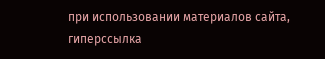при использовании материалов сайта, гиперссылка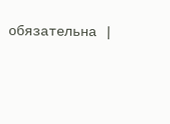обязательна |